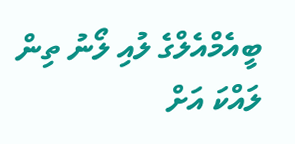ބީއެމްއެލްގެ ލުއި ލޯނު ތިން ލައްކަ އަށް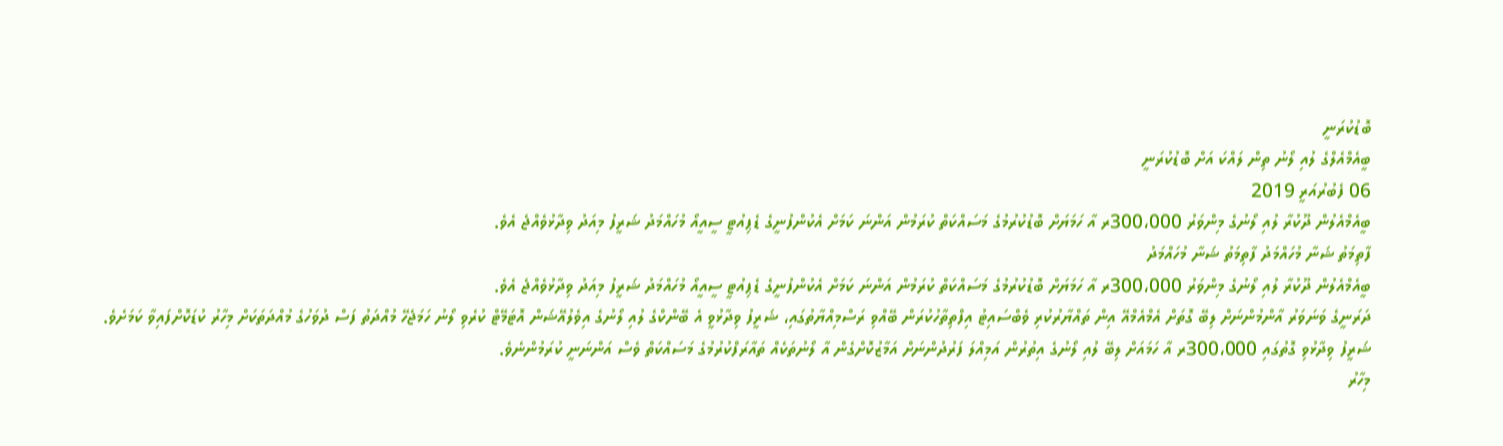ބޮޑުކުރަނީ
ބީއެމްއެލްގެ ލުއި ލޯނު ތިން ލައްކަ އަށް ބޮޑުކުރަނީ
06 ފެބުރުއަރީ 2019
ބީއެމްއެލުން ދޫކުރާ ލުއި ލޯނުގެ މިންވަރު 300،000ރ އާ ހަމަޔަށް ބޮޑުކުރުމުގެ މަސައްކަތް ކުރަމުން އަންނަ ކަމަށް އެކުންފުނީގެ ޑެޕިއުޓީ ސީއީއޯ މުހައްމަދު ޝަރީފު މިއަދު ވިދާޅުވެއްޖެ އެވެ.
ފާތިމަތު ޝަނާ މުހައްމަދު ފާތިމަތު ޝަނާ މުހައްމަދު
ބީއެމްއެލުން ދޫކުރާ ލުއި ލޯނުގެ މިންވަރު 300،000ރ އާ ހަމަޔަށް ބޮޑުކުރުމުގެ މަސައްކަތް ކުރަމުން އަންނަ ކަމަށް އެކުންފުނީގެ ޑެޕިއުޓީ ސީއީއޯ މުހައްމަދު ޝަރީފު މިއަދު ވިދާޅުވެއްޖެ އެވެ.
ދަރަނީގެ ވަނަވަރު އާންމުންނަށް ލިބޭ ގޮތަށް އެމްއެމްއޭ އިން ތައްޔާރުކުރި ވެބްސައިޓު އިފްތިތާހުކުރަން ބޭއްވި ރަސްމިއްޔާތުގައި، ޝަރީފު ވިދާޅުވީ އެ ބޭންކްގެ ލުއި ލޯނުގެ އިވެލުއޭޝަން އޮޓަމޭޓް ކުރެވި ލޯނު ހަމަޖެހޭ މުއްދަތު ފަސް ދުވަހުގެ މުއްދަތަކަށް މިހާރު ކުޑަކޮށްފައިވާ ކަމަށެވެ.
ޝަރީފު ވިދާޅުވި ގޮތުގައި 300،000ރ އާ ހަމައަށް ލިބޭ ލުއި ލޯނުގެ އިތުރުން އަމިއްލަ ފަރުދުންނަށް އަމާޒުކޮށްގެން އާ ލޯނުތަކެއް ތައާރަފްކުރުމުގެ މަސައްކަތް ވެސް އަންނަނީ ކުރަމުންނެވެ.
މިހާރު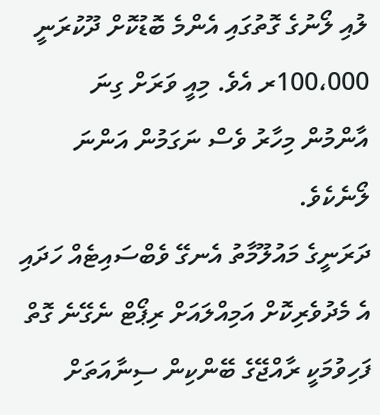ލުއި ލޯނުގެ ގޮތުގައި އެންމެ ބޮޑުކޮށް ދޫކުރަނީ 100،000ރ އެވެ. މިއީ ވަރަށް ގިނަ އާންމުން މިހާރު ވެސް ނަގަމުން އަންނަ ލޯނެކެވެ.
ދަރަނީގެ މައުލޫމާތު އެނގޭ ވެބްސައިޓެއް ހަދައި އެ މެދުވެރިކޮށް އަމިއްލައަށް ރިޕޯޓް ނެގޭނެ ގޮތް ފަހިވުމަކީ ރާއްޖޭގެ ބޭންކިން ސިނާއަތަށް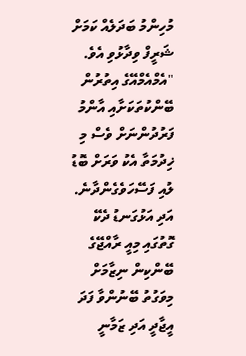މުހިންމު ބަދަލެއް ކަމަށް ޝަރީފް ވިދާޅުވި އެވެ.
"އެމްއެމްއޭގެ އިތުރުން ބޭންކުތަކަށާއި އާންމު ފަރުދުންނަށް ވެސް މި ޚިދުމަތާ އެކު ވަރަށް ބޮޑު ލުއި ފަސޭހަވެގެންދާނެ. އަދި އަޅުގަނޑު ދެކޭ ގޮތުގައި މިއީ ރާއްޖޭގެ ބޭންކިން ނިޒާމަށް މިވަގުތު ބޭނުންވާ ފަދަ އީޖާދީ އަދި ޒަމާނީ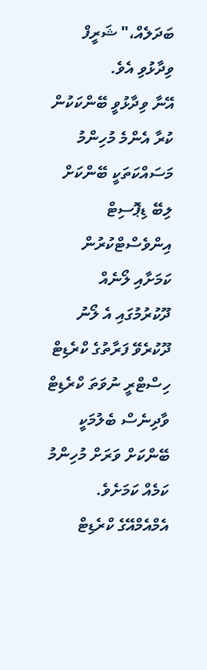ބަދަލެއް،" ޝަރީފް ވިދާޅުވި އެވެ.
އޭނާ ވިދާޅުވީ ބޭންކަކުން ކުރާ އެންމެ މުހިންމު މަސައްކަތަކީ ބޭންކަށް ލިބޭ ޑިޕޮސިޓް އިންވެސްޓްކުރުން ކަމަށާއި ލޯނެއް ދޫކުރުމުގައި އެ ލޯނު ދޫކުރެވޭ ފަރާތުގެ ކްރެޑިޓް ހިސްޓްރީ ނުވަތަ ކްރެޑިޓް ވާދިނެސް ބެލުމަކީ ބޭންކަށް ވަރަށް މުހިންމު ކަމެއް ކަމަށެވެ.
އެމްއެމްއޭގެ ކްރެޑިޓް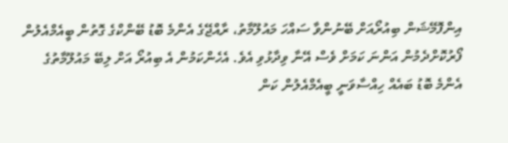އިންފޮމޭޝަން ބިއުރޯއަށް ބޭނުންވާ ސައްހަ މައުލޫމާތު، ރާއްޖޭގެ އެންމެ ބޮޑު ބޭންކްގެ ގޮތުން ބީއެމްއެލުން ފޯރުކޮށްދެމުން އަންނަ ކަމަށް ވެސް އޭނާ ވިދާޅުވި އެވެ. އެހެންކަމުން އެ ބިއުރޯ އަށް ލިބޭ މައުލޫމާތުގެ އެންމެ ބޮޑު ބައެއް ހިއްސާވަނީ ބީއެމްއެލުން ކަން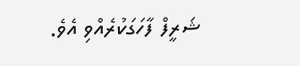ޝަރީފް ފާހަގަކުރެއްވި އެވެ.